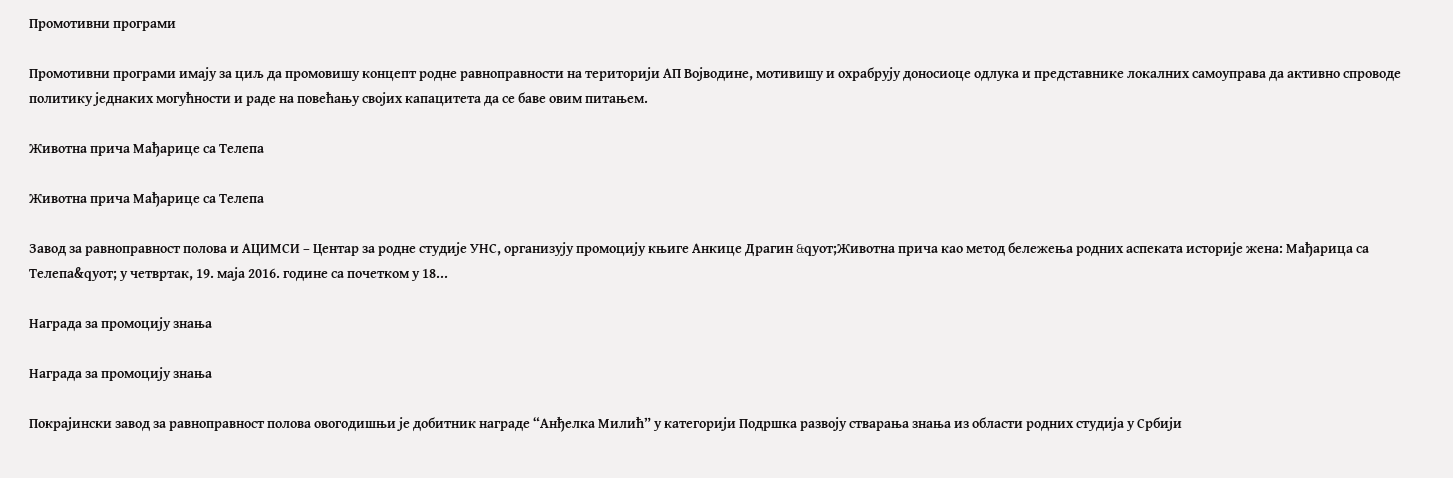Промотивни програми

Промотивни програми имају за циљ да промовишу концепт родне равноправности на територији АП Војводине, мотивишу и охрабрују доносиоце одлука и представнике локалних самоуправа да активно спроводе политику једнаких могућности и раде на повећању својих капацитета да се баве овим питањем.

Животна прича Мађарице са Телепа

Животна прича Мађарице са Телепа

Завод за равноправност полова и АЦИМСИ – Центар за родне студије УНС, организују промоцију књиге Анкице Драгин &qуот;Животна прича као метод бележења родних аспеката историје жена: Мађарица са Телепа&qуот; у четвртак, 19. маја 2016. године са почетком у 18...

Награда за промоцију знања

Награда за промоцију знања

Покрајински завод за равноправност полова овогодишњи је добитник награде “Анђелка Милић” у категорији Подршка развоју стварања знања из области родних студија у Србији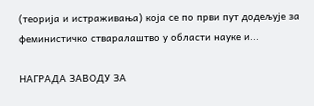(теорија и истраживања) која се по први пут додељује за феминистичко стваралаштво у области науке и...

НАГРАДА ЗАВОДУ ЗА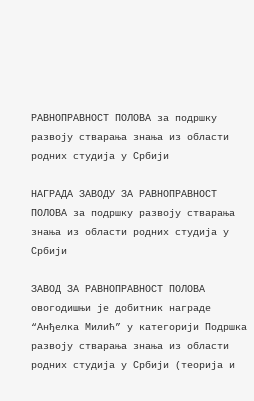РАВНОПРАВНОСТ ПОЛОВА за подршку развоју стварања знања из области родних студија у Србији

НАГРАДА ЗАВОДУ ЗА РАВНОПРАВНОСТ ПОЛОВА за подршку развоју стварања знања из области родних студија у Србији

ЗАВОД ЗА РАВНОПРАВНОСТ ПОЛОВА овогодишњи је добитник награде “Анђелка Милић” у категорији Подршка развоју стварања знања из области родних студија у Србији (теорија и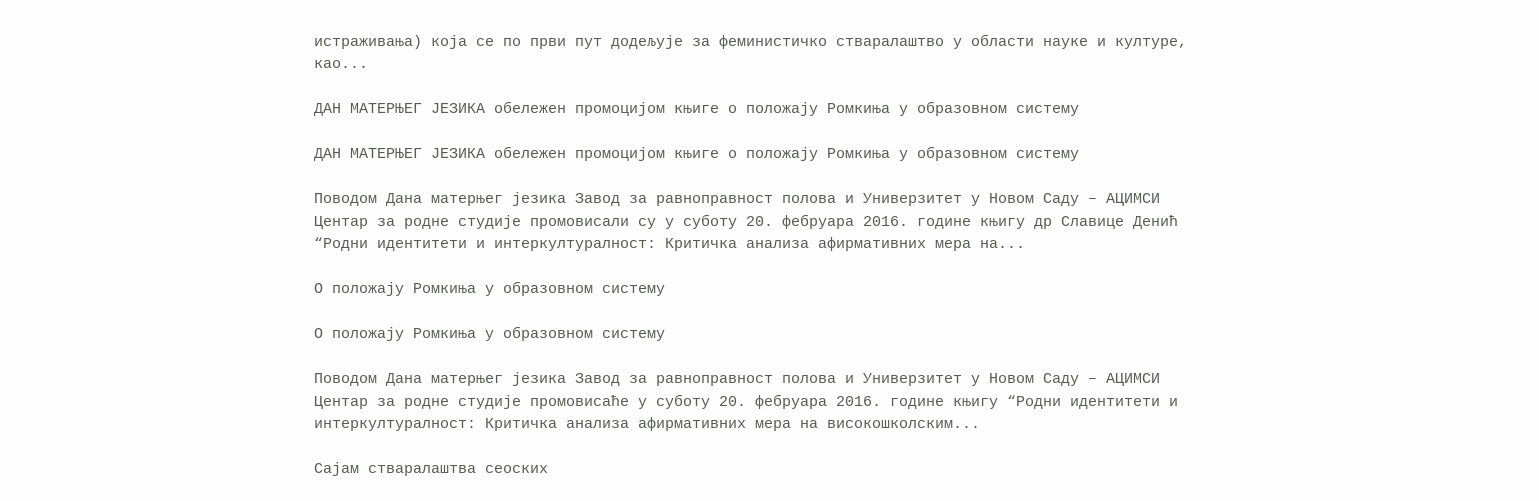истраживања) која се по први пут додељује за феминистичко стваралаштво у области науке и културе, као...

ДАН МАТЕРЊЕГ ЈЕЗИКА обележен промоцијом књиге о положају Ромкиња у образовном систему

ДАН МАТЕРЊЕГ ЈЕЗИКА обележен промоцијом књиге о положају Ромкиња у образовном систему

Поводом Дана матерњег језика Завод за равноправност полова и Универзитет у Новом Саду – АЦИМСИ Центар за родне студије промовисали су у суботу 20. фебруара 2016. године књигу др Славице Денић “Родни идентитети и интеркултуралност: Критичка анализа афирмативних мера на...

О положају Ромкиња у образовном систему

О положају Ромкиња у образовном систему

Поводом Дана матерњег језика Завод за равноправност полова и Универзитет у Новом Саду – АЦИМСИ Центар за родне студије промовисаће у суботу 20. фебруара 2016. године књигу “Родни идентитети и интеркултуралност: Критичка анализа афирмативних мера на високошколским...

Сајам стваралаштва сеоских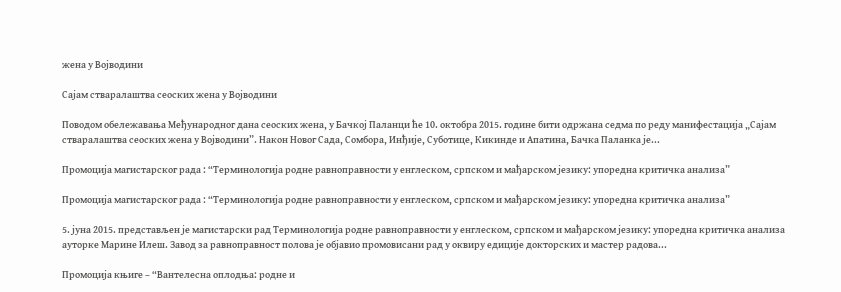жена у Војводини

Сајам стваралаштва сеоских жена у Војводини

Поводом обележавања Међународног дана сеоских жена, у Бачкој Паланци ће 10. октобра 2015. године бити одржана седма по реду манифестација „Сајам стваралаштва сеоских жена у Војводини”. Након Новог Сада, Сомбора, Инђије, Суботице, Кикинде и Апатина, Бачка Паланка је...

Промоција магистарског рада : “Терминологија родне равноправности у енглеском, српском и мађарском језику: упоредна критичка анализа”

Промоција магистарског рада : “Терминологија родне равноправности у енглеском, српском и мађарском језику: упоредна критичка анализа”

5. јуна 2015. представљен је магистарски рад Терминологија родне равноправности у енглеском, српском и мађарском језику: упоредна критичка анализа ауторке Марине Илеш. Завод за равноправност полова је објавио промовисани рад у оквиру едиције докторских и мастер радова...

Промоција књиге – “Вантелесна оплодња: родне и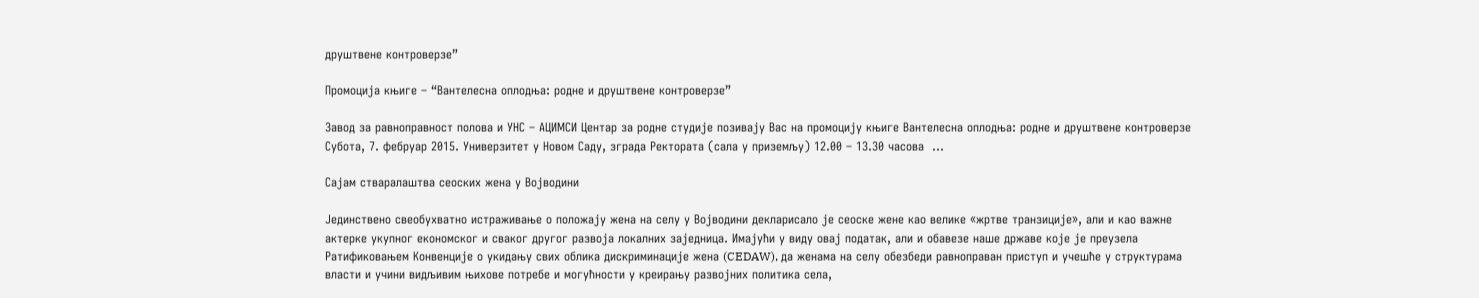друштвене контроверзе”

Промоција књиге – “Вантелесна оплодња: родне и друштвене контроверзе”

Завод за равноправност полова и УНС – АЦИМСИ Центар за родне студије позивају Вас на промоцију књиге Вантелесна оплодња: родне и друштвене контроверзе Субота, 7. фебруар 2015. Универзитет у Новом Саду, зграда Ректората (сала у приземљу) 12.00 – 13.30 часова  ...

Сајам стваралаштва сеоских жена у Војводини

Јединствено свеобухватно истраживање о положају жена на селу у Војводини декларисало је сеоске жене као велике «жртве транзиције», али и као важне актерке укупног економског и сваког другог развоја локалних заједница. Имајући у виду овај податак, али и обавезе наше државе које је преузела Ратификовањем Конвенције о укидању свих облика дискриминације жена (CEDAW), да женама на селу обезбеди равноправан приступ и учешће у структурама власти и учини видљивим њихове потребе и могућности у креирању развојних политика села,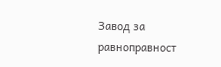Завод за равноправност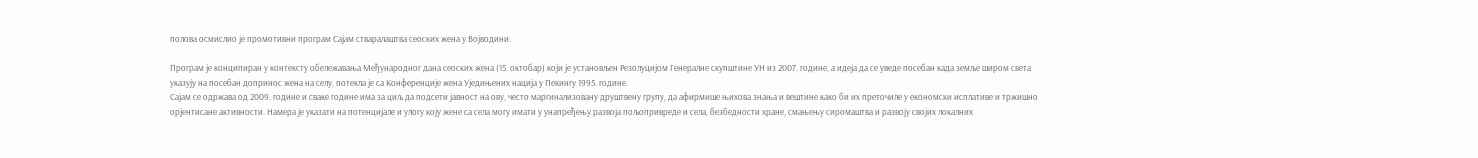полова осмислио је промотивни програм Сајам стваралаштва сеоских жена у Војводини.

Програм је конципиран у контексту обележавања Међународног дана сеоских жена (15. октобар) који је установљен Резолуцијом Генералне скупштине УН из 2007. године, а идеја да се уведе посебан када земље широм света указују на посебан допринос жена на селу, потекла је са Конференције жена Уједињених нација у Пекингу 1995. године.
Сајам се одржава од 2009. године и сваке године има за циљ да подсети јавност на ову, често маргинализовану друштвену групу, да афирмише њихова знања и вештине како би их преточиле у економски исплативе и тржишно орјентисане активности. Намера је указати на потенцијале и улогу коју жене са села могу имати у унапређењу развоја пољопривреде и села, безбедности хране, смањењу сиромаштва и развоју својих локалних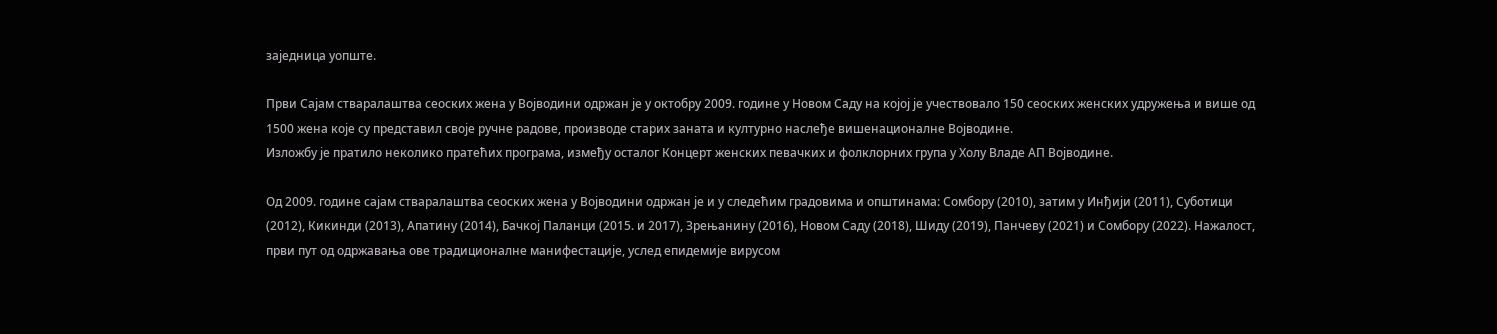заједница уопште.

Први Сајам стваралаштва сеоских жена у Војводини одржан је у октобру 2009. године у Новом Саду на којој је учествовало 150 сеоских женских удружења и више од 1500 жена које су представил своје ручне радове, производе старих заната и културно наслеђе вишенационалне Војводине.
Изложбу је пратило неколико пратећих програма, између осталог Концерт женских певачких и фолклорних група у Холу Владе АП Војводине.

Од 2009. године сајам стваралаштва сеоских жена у Војводини одржан је и у следећим градовима и општинама: Сомбору (2010), затим у Инђији (2011), Суботици (2012), Кикинди (2013), Апатину (2014), Бачкој Паланци (2015. и 2017), Зрењанину (2016), Новом Саду (2018), Шиду (2019), Панчеву (2021) и Сомбору (2022). Нажалост, први пут од одржавања ове традиционалне манифестације, услед епидемије вирусом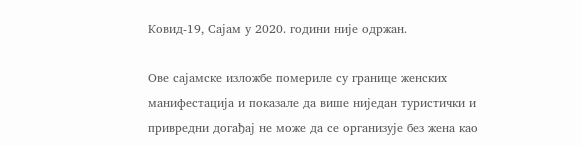Ковид-19, Сајам у 2020. години није одржан.

Ове сајамске изложбе помериле су границе женских манифестација и показале да више ниједан туристички и привредни догађај не може да се организује без жена као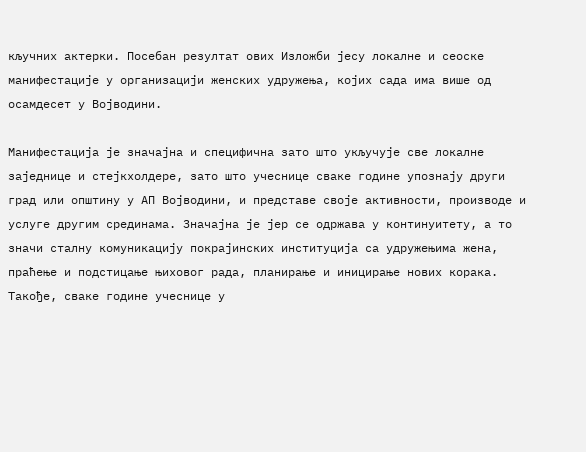кључних актерки. Посебан резултат ових Изложби јесу локалне и сеоске манифестације у организацији женских удружења, којих сада има више од осамдесет у Војводини.

Манифестација је значајна и специфична зато што укључује све локалне заједнице и стејкхолдере, зато што учеснице сваке године упознају други град или општину у АП Војводини, и представе своје активности, производе и услуге другим срединама. Значајна је јер се одржава у континуитету, а то значи сталну комуникацију покрајинских институција са удружењима жена, праћење и подстицање њиховог рада, планирање и иницирање нових корака. Такође, сваке године учеснице у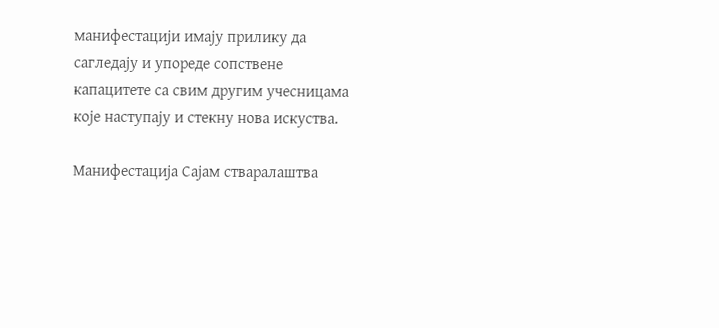манифестацији имају прилику да сагледају и упореде сопствене капацитете са свим другим учесницама које наступају и стекну нова искуства.

Манифестација Сајам стваралаштва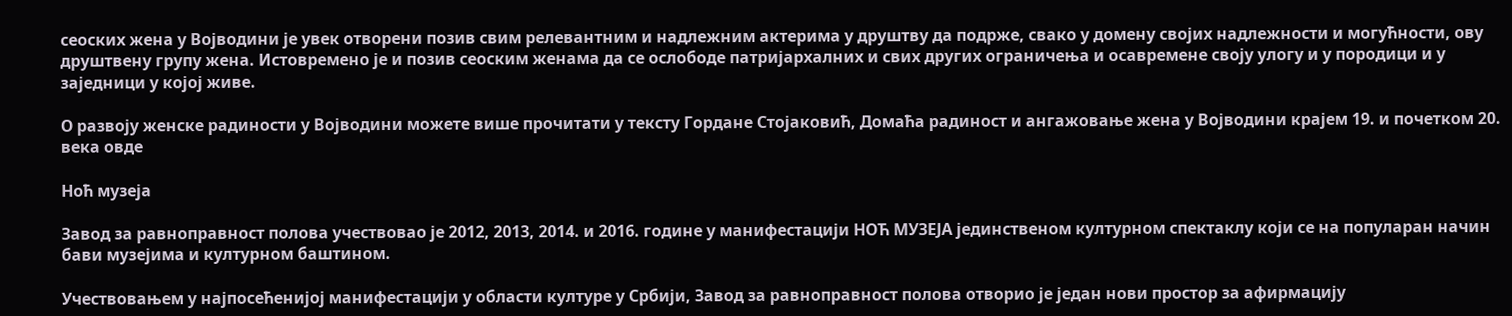сеоских жена у Војводини је увек отворени позив свим релевантним и надлежним актерима у друштву да подрже, свако у домену својих надлежности и могућности, ову друштвену групу жена. Истовремено је и позив сеоским женама да се ослободе патријархалних и свих других ограничења и осавремене своју улогу и у породици и у заједници у којој живе.

О развоју женске радиности у Војводини можете више прочитати у тексту Гордане Стојаковић, Домаћа радиност и ангажовање жена у Војводини крајем 19. и почетком 20. века овде

Ноћ музеја

Завод за равноправност полова учествовао је 2012, 2013, 2014. и 2016. године у манифестацији НОЋ МУЗЕЈА јединственом културном спектаклу који се на популаран начин бави музејима и културном баштином.

Учествовањем у најпосећенијој манифестацији у области културе у Србији, Завод за равноправност полова отворио је један нови простор за афирмацију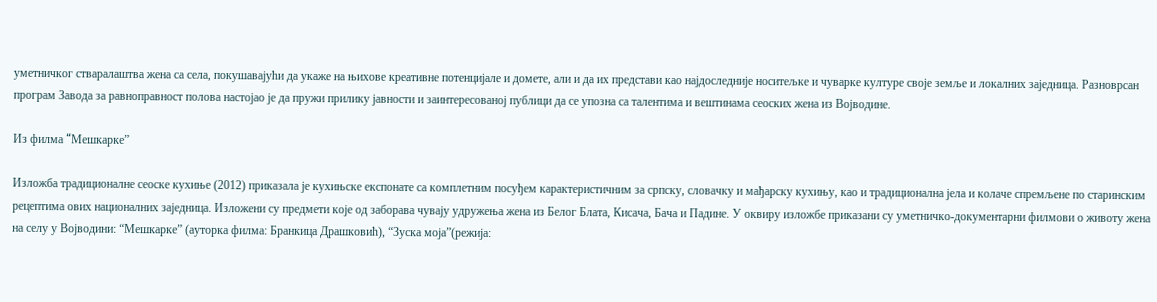уметничког стваралаштва жена са села, покушавајући да укаже на њихове креативне потенцијале и домете, али и да их представи као најдоследније носитељке и чуварке културе своје земље и локалних заједница. Разноврсан програм Завода за равноправност полова настојао је да пружи прилику јавности и заинтересованој публици да се упозна са талентима и вештинама сеоских жена из Војводине.

Из филма “Mешкарке”

Изложба традиционалне сеоске кухиње (2012) приказала је кухињске експонате са комплетним посуђем карактеристичним за српску, словачку и мађарску кухињу, као и традиционална јела и колаче спремљене по старинским рецептима ових националних заједница. Изложени су предмети које од заборава чувају удружења жена из Белог Блата, Кисача, Бача и Падине. У оквиру изложбе приказани су уметничко-документарни филмови о животу жена на селу у Војводини: “Мешкарке” (ауторка филма: Бранкица Драшковић), “Зуска моја”(режија: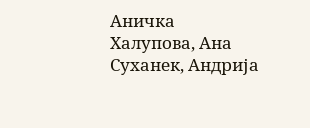Аничка Халупова, Ана Суханек, Андрија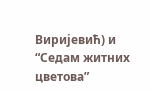Виријевић) и “Седам житних цветова”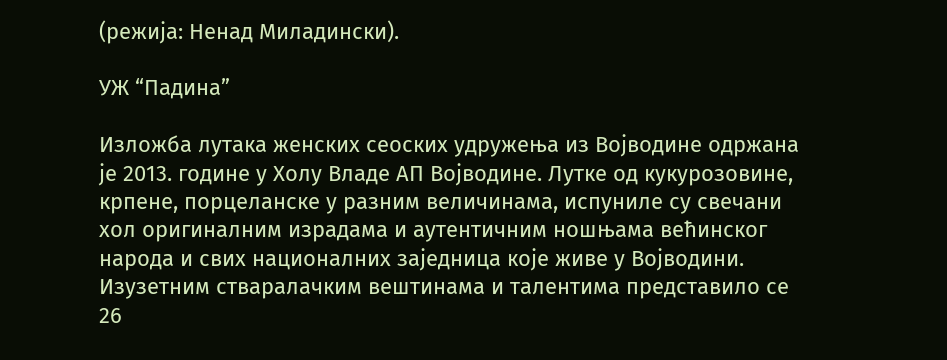(режија: Ненад Миладински).

УЖ “Падина”

Изложба лутака женских сеоских удружења из Војводине одржана је 2013. године у Холу Владе АП Војводине. Лутке од кукурозовине, крпене, порцеланске у разним величинама, испуниле су свечани хол оригиналним израдама и аутентичним ношњама већинског народа и свих националних заједница које живе у Војводини. Изузетним стваралачким вештинама и талентима представило се 26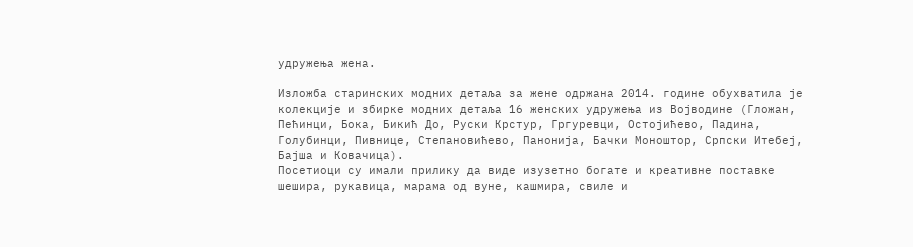удружења жена.

Изложба старинских модних детаља за жене одржана 2014. године обухватила је колекције и збирке модних детаља 16 женских удружења из Војводине (Гложан, Пећинци, Бока, Бикић До, Руски Крстур, Гргуревци, Остојићево, Падина, Голубинци, Пивнице, Степановићево, Панонија, Бачки Моноштор, Српски Итебеј, Бајша и Ковачица).
Посетиоци су имали прилику да виде изузетно богате и креативне поставке шешира, рукавица, марама од вуне, кашмира, свиле и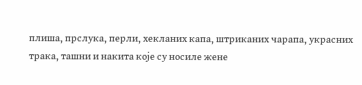плиша, прслука, перли, хекланих капа, штриканих чарапа, украсних трака, ташни и накита које су носиле жене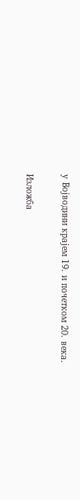у Војводини крајем 19. и почетком 20. века.

Изложба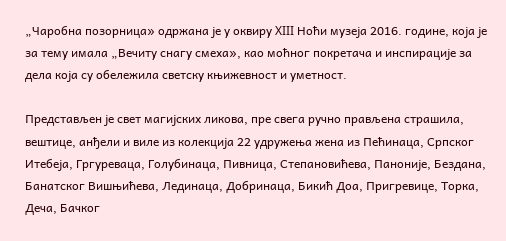„Чаробна позорница» одржана је у оквиру XIII Ноћи музеја 2016. године, која је за тему имала „Вечиту снагу смеха», као моћног покретача и инспирације за дела која су обележила светску књижевност и уметност.

Представљен је свет магијских ликова, пре свега ручно прављена страшила, вештице, анђели и виле из колекција 22 удружења жена из Пећинаца, Српског Итебеја, Гргуреваца, Голубинаца, Пивница, Степановићева, Паноније, Бездана, Банатског Вишњићева, Лединаца, Добринаца, Бикић Доа, Пригревице, Торка, Деча, Бачког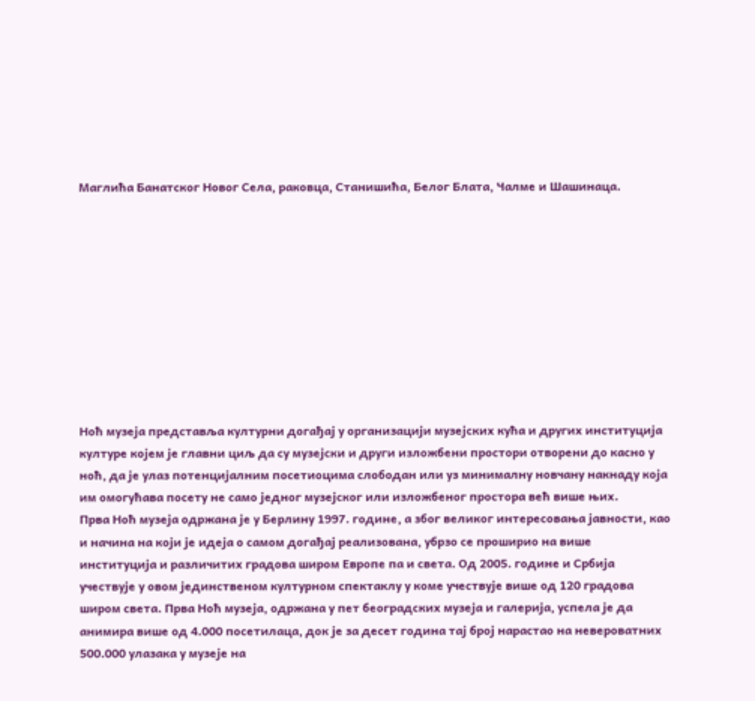Маглића Банатског Новог Села, раковца, Станишића, Белог Блата, Чалме и Шашинаца.










Ноћ музеја представља културни догађај у организацији музејских кућа и других институција културе којем је главни циљ да су музејски и други изложбени простори отворени до касно у ноћ, да је улаз потенцијалним посетиоцима слободан или уз минималну новчану накнаду која им омогућава посету не само једног музејског или изложбеног простора већ више њих.
Прва Ноћ музеја одржана је у Берлину 1997. године, а због великог интересовања јавности, као и начина на који је идеја о самом догађај реализована, убрзо се проширио на више институција и различитих градова широм Европе па и света. Од 2005. године и Србија учествује у овом јединственом културном спектаклу у коме учествује више од 120 градова широм света. Прва Ноћ музеја, одржана у пет београдских музеја и галерија, успела је да анимира више од 4.000 посетилаца, док је за десет година тај број нарастао на невероватних 500.000 улазака у музеје на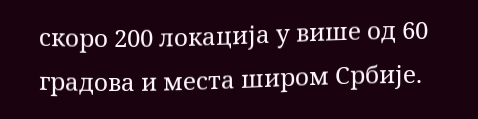скоро 200 локација у више од 60 градова и места широм Србије.